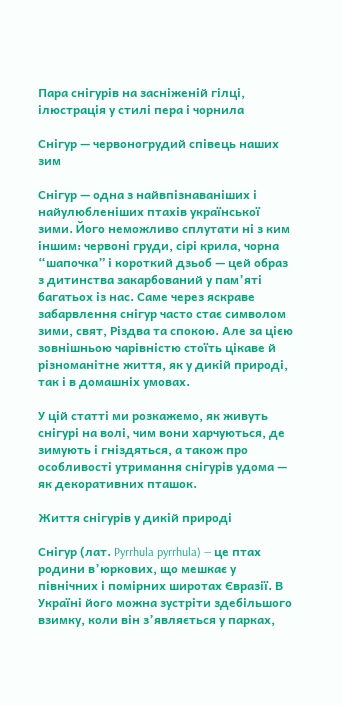Пара снігурів на засніженій гілці, ілюстрація у стилі пера і чорнила

Снігур — червоногрудий співець наших зим

Снігур — одна з найвпізнаваніших і найулюбленіших птахів української зими. Його неможливо сплутати ні з ким іншим: червоні груди, сірі крила, чорна “шапочка” і короткий дзьоб — цей образ з дитинства закарбований у пам’яті багатьох із нас. Саме через яскраве забарвлення снігур часто стає символом зими, свят, Різдва та спокою. Але за цією зовнішньою чарівністю стоїть цікаве й різноманітне життя, як у дикій природі, так і в домашніх умовах.

У цій статті ми розкажемо, як живуть снігурі на волі, чим вони харчуються, де зимують і гніздяться, а також про особливості утримання снігурів удома — як декоративних пташок.

Життя снігурів у дикій природі

Снігур (лат. Pyrrhula pyrrhula) — це птах родини в’юркових, що мешкає у північних і помірних широтах Євразії. В Україні його можна зустріти здебільшого взимку, коли він з’являється у парках,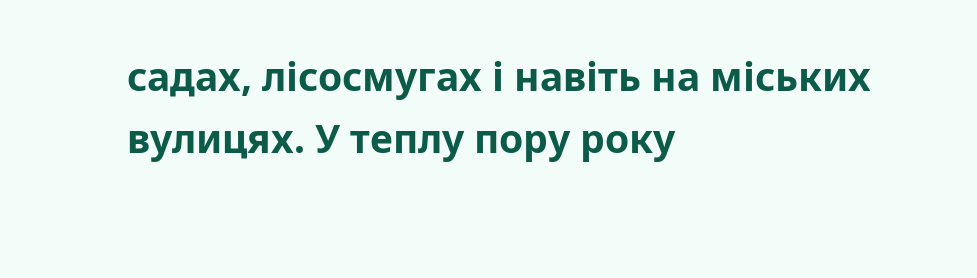садах, лісосмугах і навіть на міських вулицях. У теплу пору року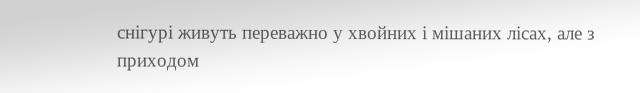снігурі живуть переважно у хвойних і мішаних лісах, але з приходом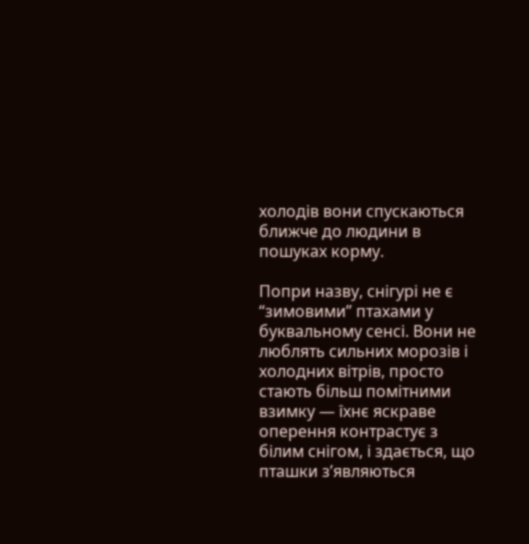холодів вони спускаються ближче до людини в пошуках корму.

Попри назву, снігурі не є “зимовими” птахами у буквальному сенсі. Вони не люблять сильних морозів і холодних вітрів, просто стають більш помітними взимку — їхнє яскраве оперення контрастує з білим снігом, і здається, що пташки з’являються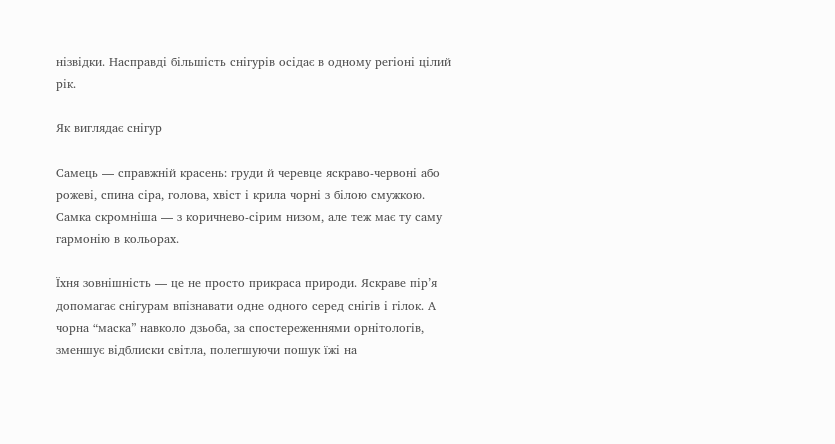нізвідки. Насправді більшість снігурів осідає в одному регіоні цілий рік.

Як виглядає снігур

Самець — справжній красень: груди й черевце яскраво-червоні або рожеві, спина сіра, голова, хвіст і крила чорні з білою смужкою. Самка скромніша — з коричнево-сірим низом, але теж має ту саму гармонію в кольорах.

Їхня зовнішність — це не просто прикраса природи. Яскраве пір’я допомагає снігурам впізнавати одне одного серед снігів і гілок. А чорна “маска” навколо дзьоба, за спостереженнями орнітологів, зменшує відблиски світла, полегшуючи пошук їжі на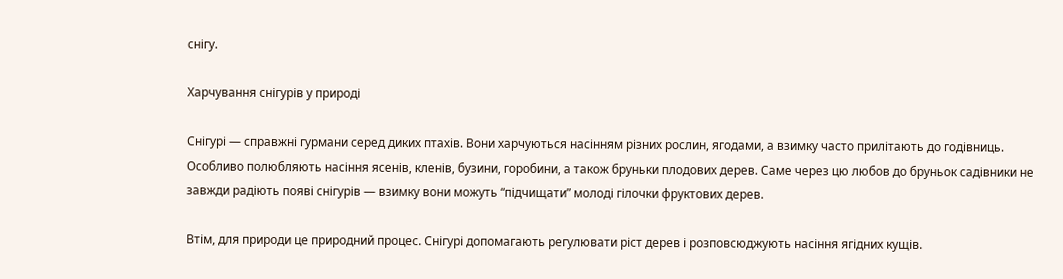снігу.

Харчування снігурів у природі

Снігурі — справжні гурмани серед диких птахів. Вони харчуються насінням різних рослин, ягодами, а взимку часто прилітають до годівниць. Особливо полюбляють насіння ясенів, кленів, бузини, горобини, а також бруньки плодових дерев. Саме через цю любов до бруньок садівники не завжди радіють появі снігурів — взимку вони можуть “підчищати” молоді гілочки фруктових дерев.

Втім, для природи це природний процес. Снігурі допомагають регулювати ріст дерев і розповсюджують насіння ягідних кущів.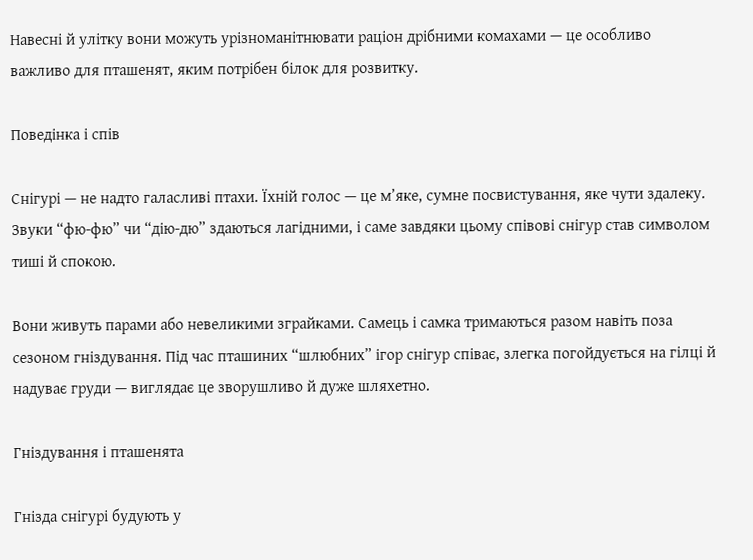Навесні й улітку вони можуть урізноманітнювати раціон дрібними комахами — це особливо важливо для пташенят, яким потрібен білок для розвитку.

Поведінка і спів

Снігурі — не надто галасливі птахи. Їхній голос — це м’яке, сумне посвистування, яке чути здалеку. Звуки “фю-фю” чи “дію-дю” здаються лагідними, і саме завдяки цьому співові снігур став символом тиші й спокою.

Вони живуть парами або невеликими зграйками. Самець і самка тримаються разом навіть поза сезоном гніздування. Під час пташиних “шлюбних” ігор снігур співає, злегка погойдується на гілці й надуває груди — виглядає це зворушливо й дуже шляхетно.

Гніздування і пташенята

Гнізда снігурі будують у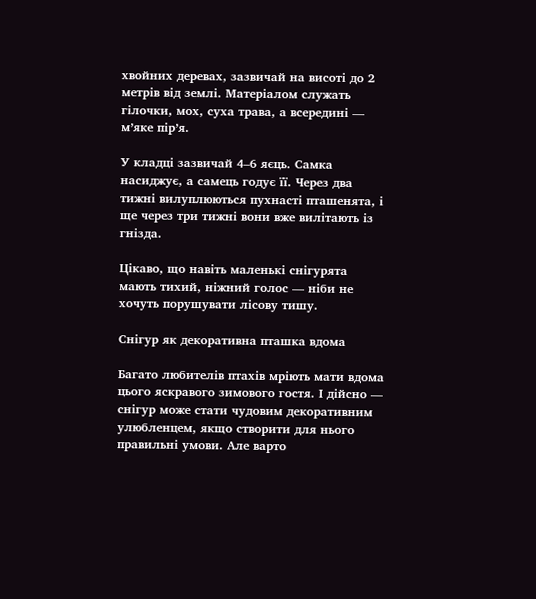хвойних деревах, зазвичай на висоті до 2 метрів від землі. Матеріалом служать гілочки, мох, суха трава, а всередині — м’яке пір’я.

У кладці зазвичай 4–6 яєць. Самка насиджує, а самець годує її. Через два тижні вилуплюються пухнасті пташенята, і ще через три тижні вони вже вилітають із гнізда.

Цікаво, що навіть маленькі снігурята мають тихий, ніжний голос — ніби не хочуть порушувати лісову тишу.

Снігур як декоративна пташка вдома

Багато любителів птахів мріють мати вдома цього яскравого зимового гостя. І дійсно — снігур може стати чудовим декоративним улюбленцем, якщо створити для нього правильні умови. Але варто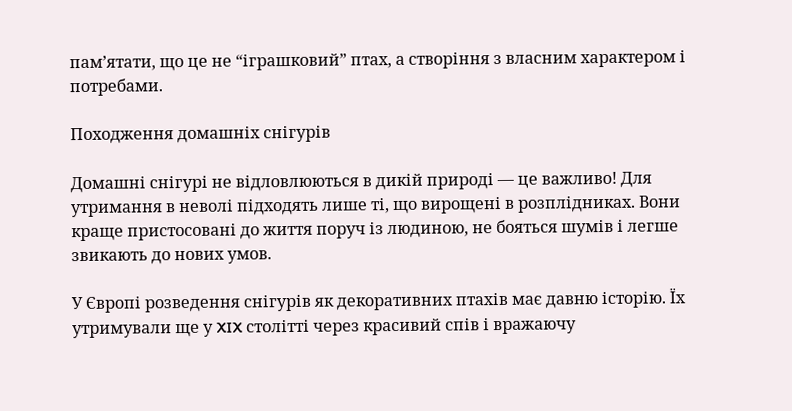пам’ятати, що це не “іграшковий” птах, а створіння з власним характером і потребами.

Походження домашніх снігурів

Домашні снігурі не відловлюються в дикій природі — це важливо! Для утримання в неволі підходять лише ті, що вирощені в розплідниках. Вони краще пристосовані до життя поруч із людиною, не бояться шумів і легше звикають до нових умов.

У Європі розведення снігурів як декоративних птахів має давню історію. Їх утримували ще у XIX столітті через красивий спів і вражаючу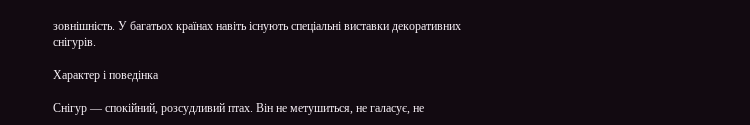зовнішність. У багатьох країнах навіть існують спеціальні виставки декоративних снігурів.

Характер і поведінка

Снігур — спокійний, розсудливий птах. Він не метушиться, не галасує, не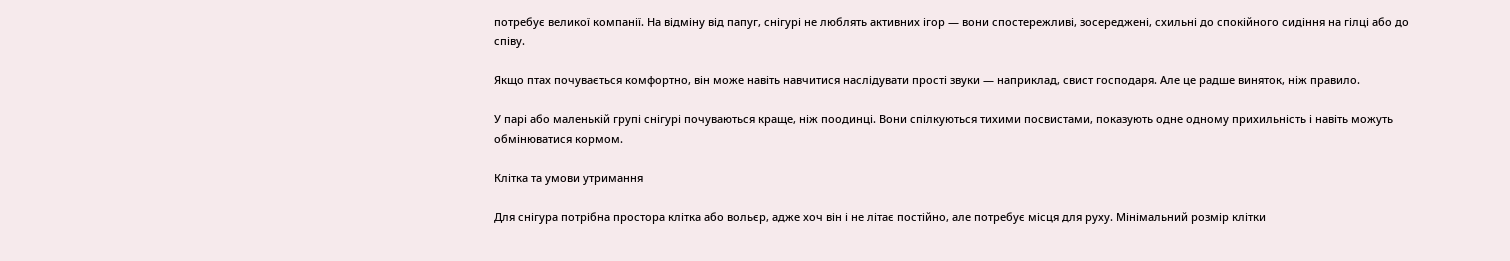потребує великої компанії. На відміну від папуг, снігурі не люблять активних ігор — вони спостережливі, зосереджені, схильні до спокійного сидіння на гілці або до співу.

Якщо птах почувається комфортно, він може навіть навчитися наслідувати прості звуки — наприклад, свист господаря. Але це радше виняток, ніж правило.

У парі або маленькій групі снігурі почуваються краще, ніж поодинці. Вони спілкуються тихими посвистами, показують одне одному прихильність і навіть можуть обмінюватися кормом.

Клітка та умови утримання

Для снігура потрібна простора клітка або вольєр, адже хоч він і не літає постійно, але потребує місця для руху. Мінімальний розмір клітки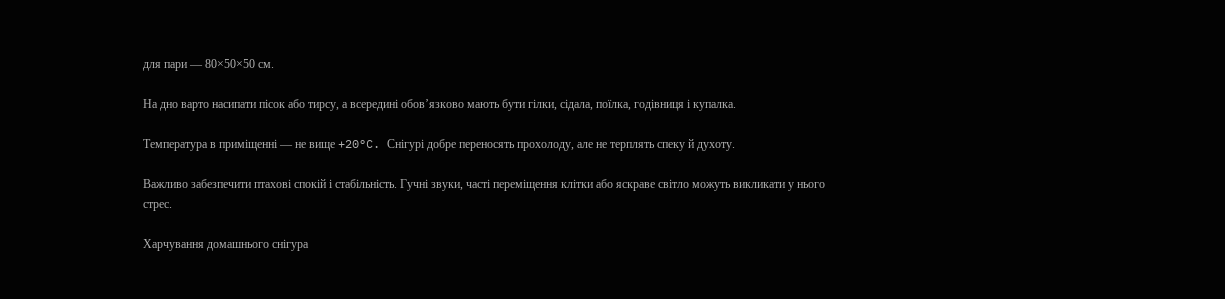для пари — 80×50×50 см.

На дно варто насипати пісок або тирсу, а всередині обов’язково мають бути гілки, сідала, поїлка, годівниця і купалка.

Температура в приміщенні — не вище +20°C. Снігурі добре переносять прохолоду, але не терплять спеку й духоту.

Важливо забезпечити птахові спокій і стабільність. Гучні звуки, часті переміщення клітки або яскраве світло можуть викликати у нього стрес.

Харчування домашнього снігура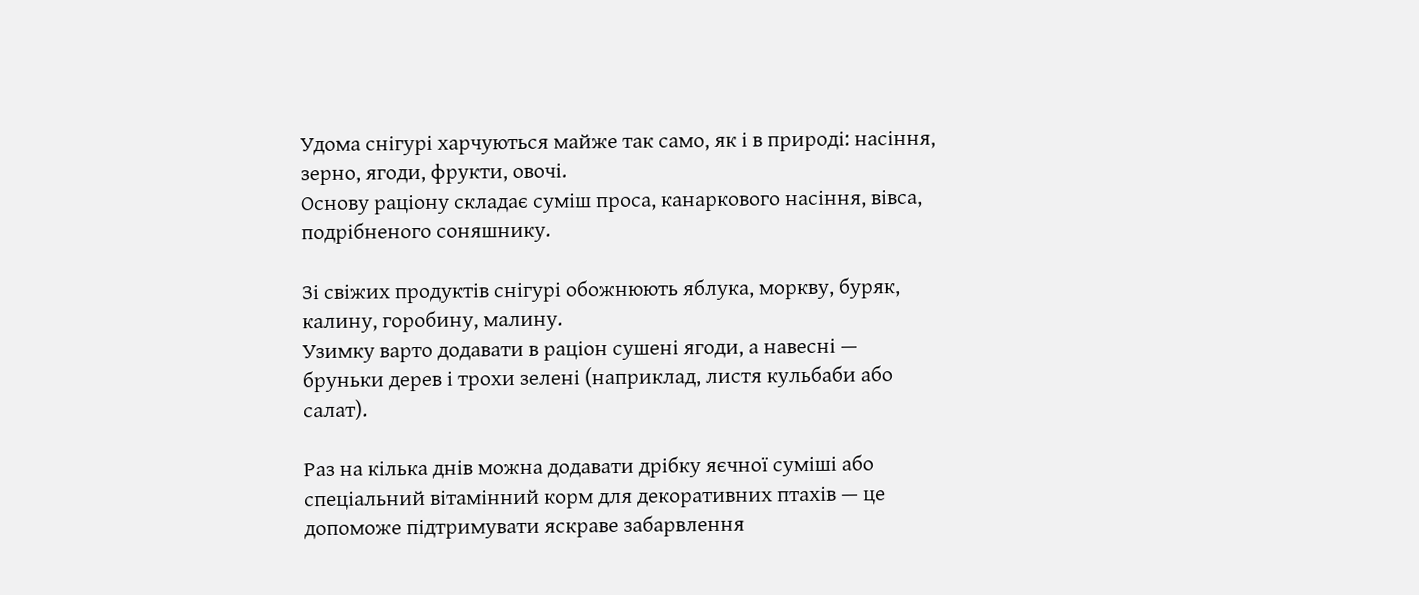Удома снігурі харчуються майже так само, як і в природі: насіння, зерно, ягоди, фрукти, овочі.
Основу раціону складає суміш проса, канаркового насіння, вівса, подрібненого соняшнику.

Зі свіжих продуктів снігурі обожнюють яблука, моркву, буряк, калину, горобину, малину.
Узимку варто додавати в раціон сушені ягоди, а навесні — бруньки дерев і трохи зелені (наприклад, листя кульбаби або салат).

Раз на кілька днів можна додавати дрібку яєчної суміші або спеціальний вітамінний корм для декоративних птахів — це допоможе підтримувати яскраве забарвлення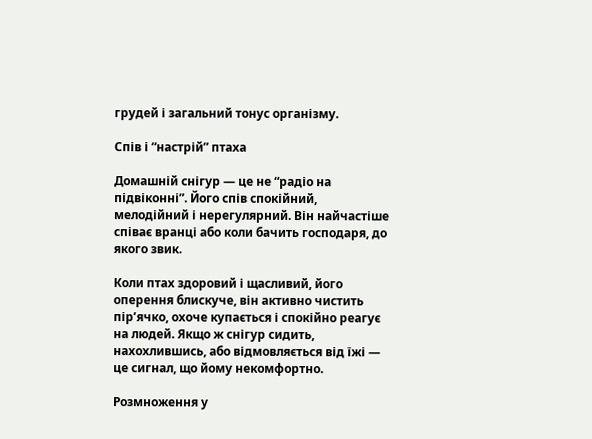грудей і загальний тонус організму.

Спів і “настрій” птаха

Домашній снігур — це не “радіо на підвіконні”. Його спів спокійний, мелодійний і нерегулярний. Він найчастіше співає вранці або коли бачить господаря, до якого звик.

Коли птах здоровий і щасливий, його оперення блискуче, він активно чистить пір’ячко, охоче купається і спокійно реагує на людей. Якщо ж снігур сидить, нахохлившись, або відмовляється від їжі — це сигнал, що йому некомфортно.

Розмноження у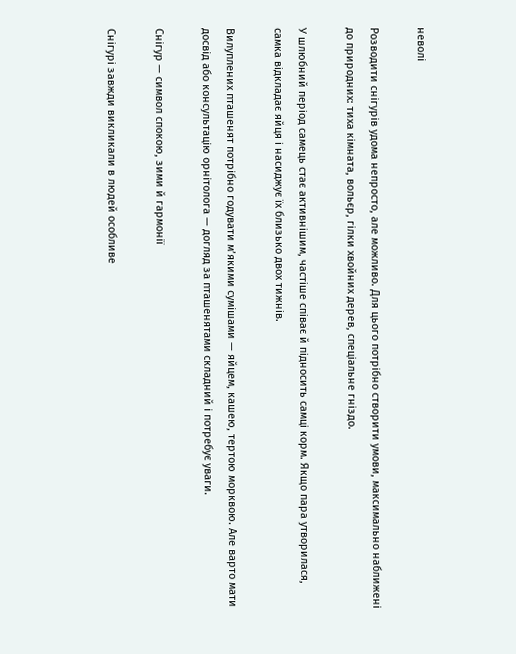неволі

Розводити снігурів удома непросто, але можливо. Для цього потрібно створити умови, максимально наближені до природних: тиха кімната, вольєр, гілки хвойних дерев, спеціальне гніздо.

У шлюбний період самець стає активнішим, частіше співає й підносить самці корм. Якщо пара утворилася, самка відкладає яйця і насиджує їх близько двох тижнів.

Вилуплених пташенят потрібно годувати м’якими сумішами — яйцем, кашею, тертою морквою. Але варто мати досвід або консультацію орнітолога — догляд за пташенятами складний і потребує уваги.

Снігур — символ спокою, зими й гармонії

Снігурі завжди викликали в людей особливе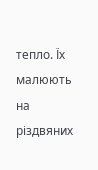тепло. Їх малюють на різдвяних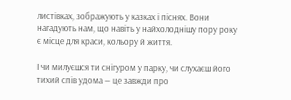листівках, зображують у казках і піснях. Вони нагадують нам, що навіть у найхолоднішу пору року є місце для краси, кольору й життя.

І чи милуєшся ти снігуром у парку, чи слухаєш його тихий спів удома — це завжди про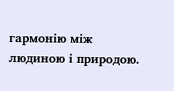гармонію між людиною і природою.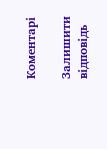Коментарі

Залишити відповідь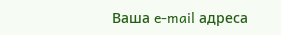Ваша e-mail адреса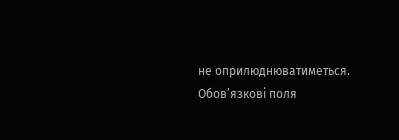не оприлюднюватиметься. Обов’язкові поля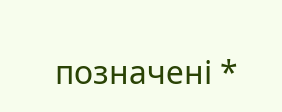позначені *